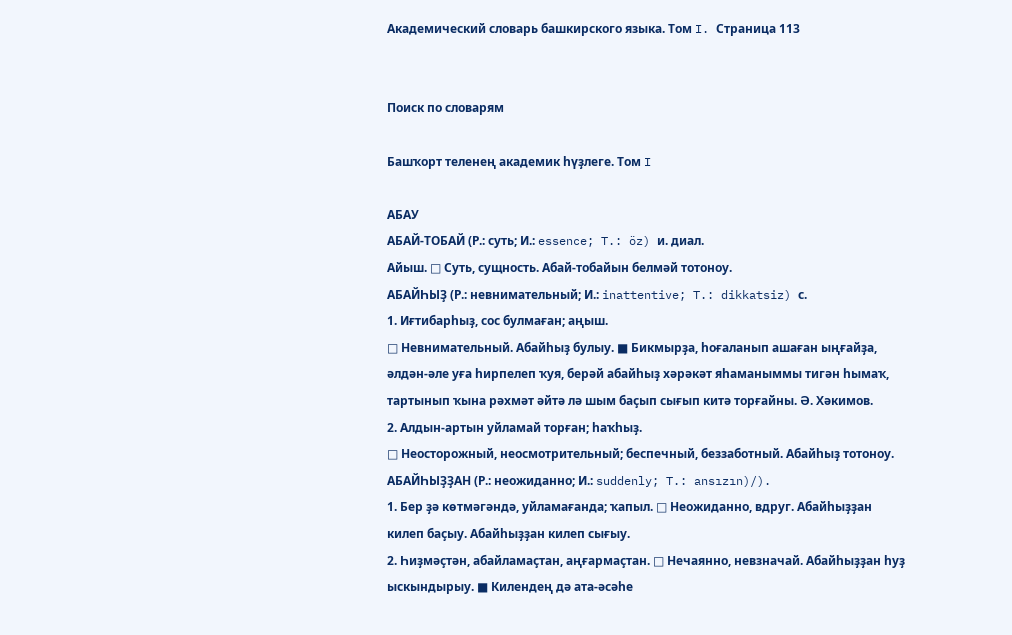Академический словарь башкирского языка. Том I. Страница 113


Поиск по словарям

Башҡорт теленең академик һүҙлеге. Том I

АБАУ
АБАЙ-ТОБАЙ (Р.: суть; И.: essence; T.: öz) и. диал.
Айыш. □ Суть, сущность. Абай-тобайын белмәй тотоноу.
АБАЙҺЫҘ (Р.: невнимательный; И.: inattentive; T.: dikkatsiz) с.
1. Иғтибарһыҙ, сос булмаған; аңыш.
□ Невнимательный. Абайһыҙ булыу. ■ Бикмырҙа, һоғаланып ашаған ыңғайҙа, әлдән-әле уға һирпелеп ҡуя, берәй абайһыҙ хәрәкәт яһаманыммы тигән һымаҡ, тартынып ҡына рәхмәт әйтә лә шым баҫып сығып китә торғайны. Ә. Хәкимов.
2. Алдын-артын уйламай торған; һаҡһыҙ.
□ Неосторожный, неосмотрительный; беспечный, беззаботный. Абайһыҙ тотоноу.
АБАЙҺЫҘҘАН (Р.: неожиданно; И.: suddenly; T.: ansızın)/).
1. Бер ҙә көтмәгәндә, уйламағанда; ҡапыл. □ Неожиданно, вдруг. Абайһыҙҙан килеп баҫыу. Абайһыҙҙан килеп сығыу.
2. Һиҙмәҫтән, абайламаҫтан, аңғармаҫтан. □ Нечаянно, невзначай. Абайһыҙҙан һуҙ ыскындырыу. ■ Килендең дә ата-әсәһе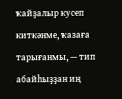ҡайҙалыр кусеп киткәнме, ҡазаға тарығанмы, — тип абайһыҙҙан иң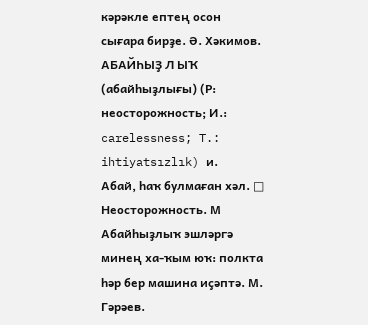кәрәкле ептең осон сығара бирҙе. Ә. Хәкимов.
АБАЙҺЫҘ Л ЫҠ (абайһыҙлығы) (Р: неосторожность; И.: carelessness; T.: ihtiyatsızlık) и.
Абай, һаҡ булмаған хәл. □ Неосторожность. М Абайһыҙлыҡ эшләргә минең ха-ҡым юҡ: полкта һәр бер машина иҫәптә. М. Гәрәев.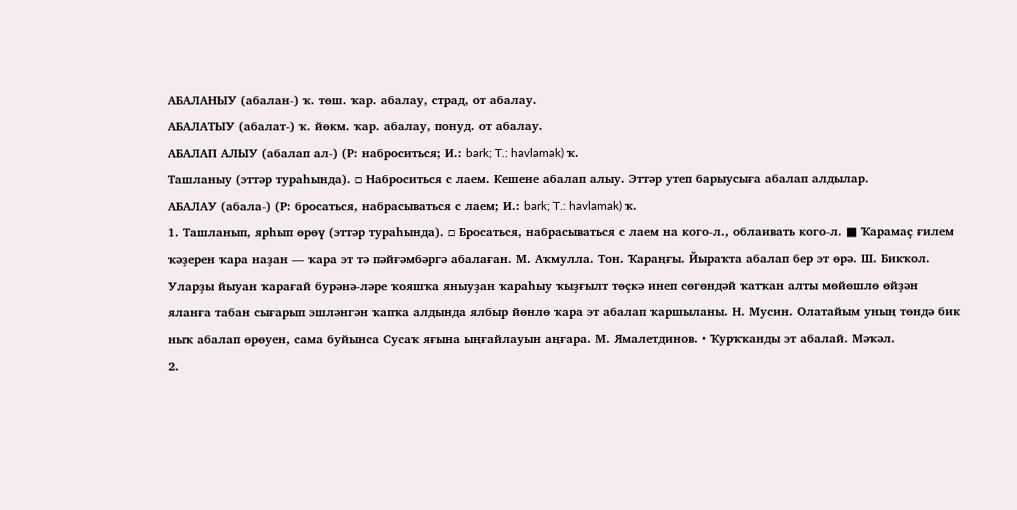АБАЛАНЫУ (абалан-) ҡ. төш. ҡар. абалау, страд, от абалау.
АБАЛАТЫУ (абалат-) ҡ. йөкм. ҡар. абалау, понуд. от абалау.
АБАЛАП АЛЫУ (абалап ал-) (Р: наброситься; И.: bark; T.: havlamak) ҡ.
Ташланыу (эттәр тураһында). □ Наброситься с лаем. Кешене абалап алыу. Эттәр утеп барыусыға абалап алдылар.
АБАЛАУ (абала-) (Р: бросаться, набрасываться с лаем; И.: bark; T.: havlamak) ҡ.
1. Ташланып, ярһып өрөү (эттәр тураһында). □ Бросаться, набрасываться с лаем на кого-л., облаивать кого-л. ■ Ҡарамаҫ ғилем ҡәҙерен ҡара наҙан — ҡара эт тә пәйғәмбәргә абалаған. М. Аҡмулла. Тон. Ҡараңғы. Йыраҡта абалап бер эт өрә. Ш. Бикҡол. Уларҙы йыуан ҡарағай бурәнә-ләре ҡояшҡа яныуҙан ҡараһыу ҡыҙғылт төҫкә инеп сөгөндәй ҡатҡан алты мөйөшлө өйҙән яланға табан сығарып эшләнгән ҡапҡа алдында ялбыр йөнлө ҡара эт абалап ҡаршыланы. Н. Мусин. Олатайым уның төндә бик ныҡ абалап өрөуен, сама буйынса Сусаҡ яғына ыңғайлауын аңғара. М. Ямалетдинов. • Ҡурҡҡанды эт абалай. Мәҡәл.
2.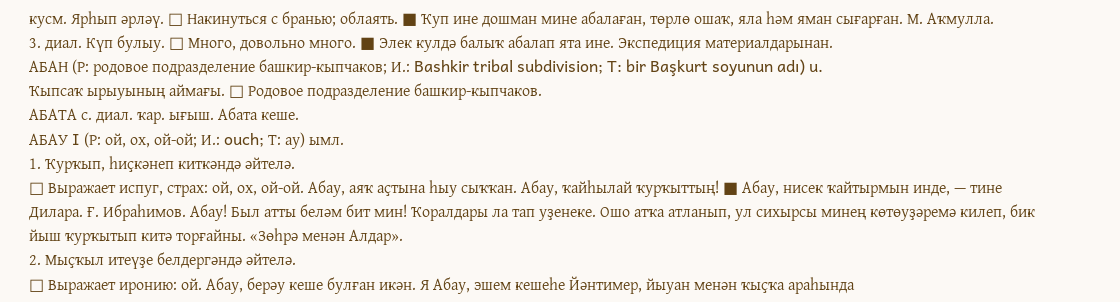кусм. Ярһып әрләү. □ Накинуться с бранью; облаять. ■ Ҡуп ине дошман мине абалаған, төрлө ошаҡ, яла һәм яман сығарған. М. Аҡмулла.
3. диал. Күп булыу. □ Много, довольно много. ■ Элек кулдә балыҡ абалап ята ине. Экспедиция материалдарынан.
АБАН (Р: родовое подразделение башкир-кыпчаков; И.: Bashkir tribal subdivision; T: bir Başkurt soyunun adı) u.
Ҡыпсаҡ ырыуының аймағы. □ Родовое подразделение башкир-кыпчаков.
АБАТА с. диал. ҡар. ығыш. Абата кеше.
АБАУ I (Р: ой, ох, ой-ой; И.: ouch; Т: ау) ымл.
1. Ҡурҡып, һиҫкәнеп киткәндә әйтелә.
□ Выражает испуг, страх: ой, ох, ой-ой. Абау, аяҡ аҫтына һыу сыҡҡан. Абау, ҡайһылай ҡурҡыттың! ■ Абау, нисек ҡайтырмын инде, — тине Дилара. Ғ. Ибраһимов. Абау! Был атты беләм бит мин! Ҡоралдары ла тап уҙенеке. Ошо атҡа атланып, ул сихырсы минең көтөуҙәремә килеп, бик йыш ҡурҡытып китә торғайны. «Зөһрә менән Алдар».
2. Мыҫҡыл итеүҙе белдергәндә әйтелә.
□ Выражает иронию: ой. Абау, берәу кеше булған икән. Я Абау, эшем кешеһе Йәнтимер, йыуан менән ҡыҫҡа араһында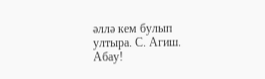әллә кем булып ултыра. С. Агиш. Абау!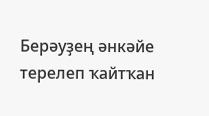Берәуҙең әнкәйе терелеп ҡайтҡан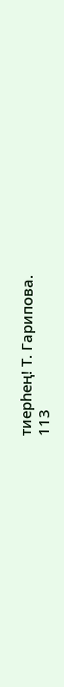тиерһең! Т. Гарипова.
113